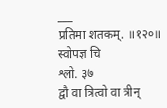___
प्रतिमा शतकम्. ॥१२०॥
स्वोपज्ञ चि
श्लो. ३७
द्वौ वा त्रित्वो वा त्रीन्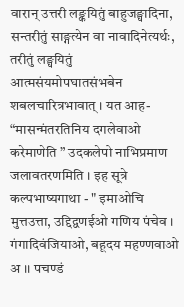वारान् उत्तरी लङ्कयितुं बाहुजङ्घादिना, सन्तरीतुं साङ्गत्येन वा नावादिनेत्यर्थः, तरीतुं लङ्घयितुं आत्मसंयमोपघातसंभबेन शबलचारित्रभावात् । यत आह- “मासन्मंतरतिनिय दगलेवाओ करेमाणेति ” उदकलेपो नाभिप्रमाण जलावतरणमिति । इह सूत्रे कल्पभाष्यगाथा - " इमाओचि मुत्तउत्ता, उद्दिद्वणईओ गणिय पंचेव । गंगादिवंजियाओ, बहूदय महण्णवाओ अ ।। पचण्डं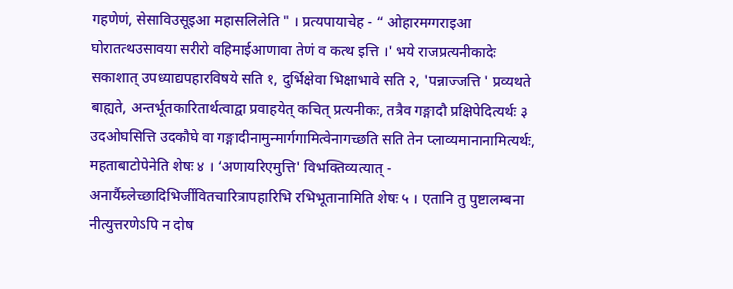गहणेणं, सेसाविउसूइआ महासलिलेति " । प्रत्यपायाचेह - “ ओहारमग्गराइआ घोरातत्थउसावया सरीरो वहिमाईआणावा तेणं व कत्थ इत्ति ।' भये राजप्रत्यनीकादेः सकाशात् उपध्याद्यपहारविषये सति १, दुर्भिक्षेवा भिक्षाभावे सति २, 'पन्नाज्जत्ति ' प्रव्यथते बाह्यते, अन्तर्भूतकारितार्थत्वाद्वा प्रवाहयेत् कचित् प्रत्यनीकः, तत्रैव गङ्गादौ प्रक्षिपेदित्यर्थः ३ उदओघसित्ति उदकौघे वा गङ्गादीनामुन्मार्गगामित्वेनागच्छति सति तेन प्लाव्यमानानामित्यर्थः, महताबाटोपेनेति शेषः ४ । ‘अणायरिएमुत्ति' विभक्तिव्यत्यात् - अनार्यैम्र्लेच्छादिभिर्जीवितचारित्रापहारिभि रभिभूतानामिति शेषः ५ । एतानि तु पुष्टालम्बना नीत्युत्तरणेऽपि न दोष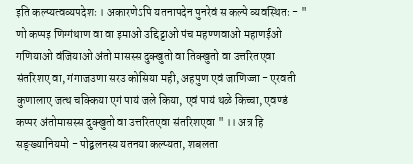इति कल्प्यत्वव्यपदेशः । अकारणेऽपि यतनापदेन पुनरेवं स कल्पे व्यवस्थितः - " णो कप्पइ णिग्गंथाण वा वा इमाओ उद्दिट्टाओ पंच महण्णवाओ महाणईओ गणियाओ वंजियाओ अंतो मासस्स दुक्खुतो वा तिक्खुतो वा उत्तरितएवा संतरिशए वा, गंगाजउणा सरउ कोसिया मही, अहपुण एवं जाणिज्जा - एरवती कुणालाए जत्थ चक्किया एगं पायं जले किया, एवं पायं थळे किच्चा, एवण्डं कप्पर अंतोमासस्स दुक्खुतो वा उत्तरितएवा संतरिशएवा " ।। अत्र हि सङ्ख्यानियमो - पोद्बलनस्य यतनया कल्प्यता, शबलता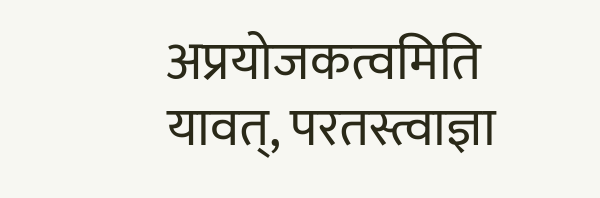अप्रयोजकत्वमिति यावत्, परतस्त्वाज्ञा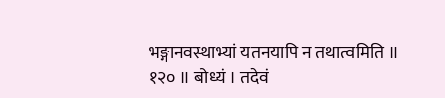भङ्गानवस्थाभ्यां यतनयापि न तथात्वमिति ॥ १२० ॥ बोध्यं । तदेवं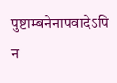पुष्टाम्बनेनापवादेऽपि न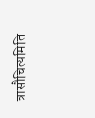त्रासौचित्यमिति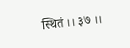स्थितं ।। ३७ ।।